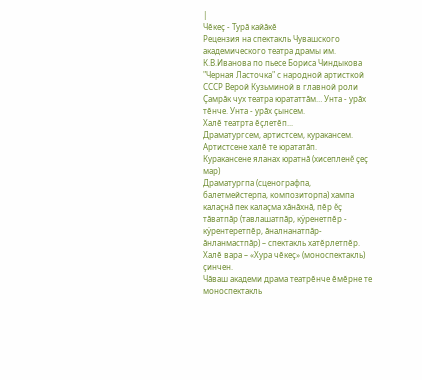|
Чĕкеç - Турă кайăкĕ
Рецензия на спектакль Чувашского академического театра драмы им. К.В.Иванова по пьесе Бориса Чиндыкова "Черная Ласточка" с народной артисткой СССР Верой Кузьминой в главной роли
Çамрăк чух театра юрататтăм… Унта - урăх тĕнче. Унта - урăх çынсем.
Халĕ театрта ĕçлетĕп...
Драматургсем, артистсем, куракансем.
Артистсене халĕ те юрататăп.
Куракансене яланах юратнă (хисепленĕ çеç мар)
Драматургпа (сценографпа, балетмейстерпа, композиторпа) хампа калаçнă пек калаçма хăнăхнă, пĕр ĕç тăватпăр (тавлашатпăр, кÿренетпĕр - кÿрентеретпĕр, ăналнанатпăр-ăнланмастпăр) – спектакль хатĕрлетпĕр.
Халĕ вара – «Хура чĕкеç» (моноспектакль) çинчен.
Чăваш академи драма театрĕнче ĕмĕрне те моноспектакль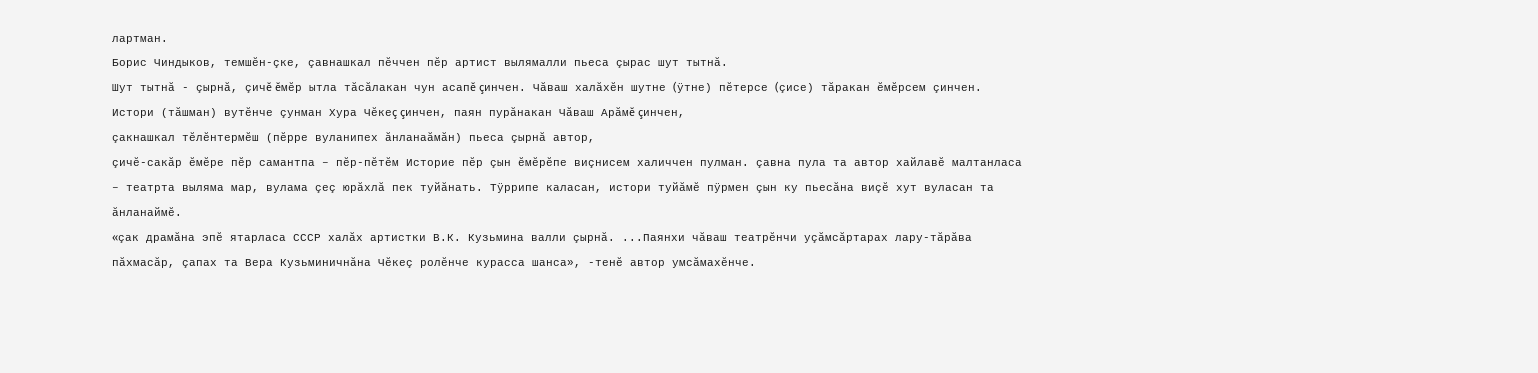лартман.
Борис Чиндыков, темшĕн-çке, çавнашкал пĕччен пĕр артист вылямалли пьеса çырас шут тытнă.
Шут тытнă - çырнă, çичĕ ĕмĕр ытла тăсăлакан чун асапĕ çинчен. Чăваш халăхĕн шутне (ÿтне) пĕтерсе (çисе) тăракан ĕмĕрсем çинчен. Истори (тăшман) вутĕнче çунман Хура Чĕкеç çинчен, паян пурăнакан Чăваш Арăмĕ çинчен,
çакнашкал тĕлĕнтермĕш (пĕрре вуланипех ăнланаăмăн) пьеса çырнă автор,
çичĕ-сакăр ĕмĕре пĕр самантпа – пĕр-пĕтĕм Историе пĕр çын ĕмĕрĕпе виçнисем халиччен пулман. çавна пула та автор хайлавĕ малтанласа – театрта выляма мар, вулама çеç юрăхлă пек туйăнать. Тÿррипе каласан, истори туйăмĕ пÿрмен çын ку пьесăна виçĕ хут вуласан та ăнланаймĕ.
«çак драмăна эпĕ ятарласа СССР халăх артистки В.К. Кузьмина валли çырнă. ...Паянхи чăваш театрĕнчи уçăмсăртарах лару-тăрăва пăхмасăр, çапах та Вера Кузьминичнăна Чĕкеç ролĕнче курасса шанса», -тенĕ автор умсăмахĕнче.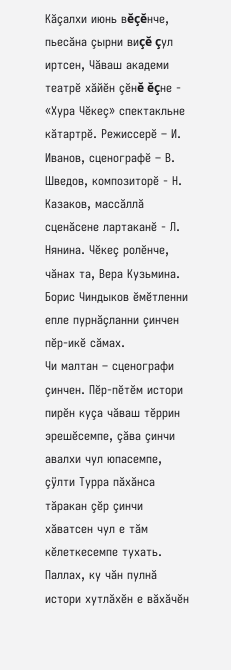Кăçалхи июнь вĕçĕнче, пьесăна çырни виçĕ çул иртсен, Чăваш академи театрĕ хăйĕн çĕнĕ ĕçне - «Хура Чĕкеç» спектакльне кăтартрĕ. Режиссерĕ – И. Иванов, сценографĕ – В. Шведов, композиторĕ - Н. Казаков, массăллă сценăсене лартаканĕ - Л. Нянина. Чĕкеç ролĕнче, чăнах та, Вера Кузьмина.
Борис Чиндыков ĕмĕтленни епле пурнăçланни çинчен пĕр-икĕ сăмах.
Чи малтан – сценографи çинчен. Пĕр-пĕтĕм истори пирĕн куçа чăваш тĕррин эрешĕсемпе, çăва çинчи авалхи чул юпасемпе, çÿлти Турра пăхăнса тăракан çĕр çинчи хăватсен чул е тăм кĕлеткесемпе тухать. Паллах, ку чăн пулнă истори хутлăхĕн е вăхăчĕн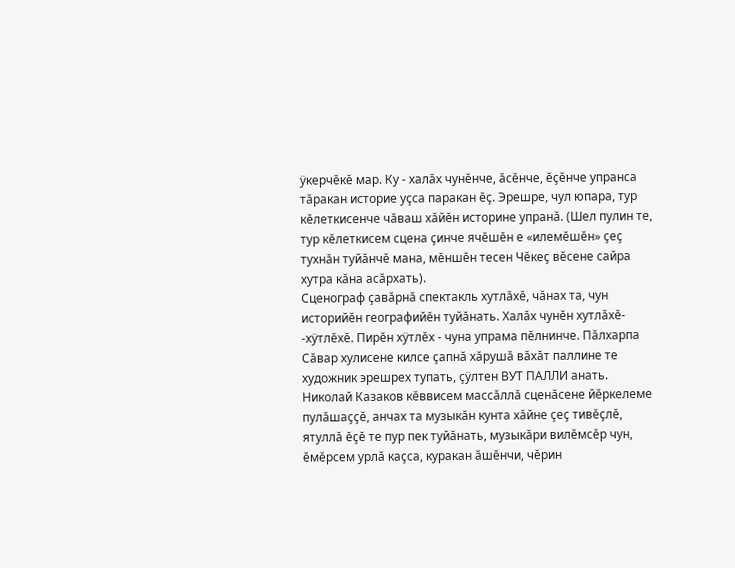ÿкерчĕкĕ мар. Ку - халăх чунĕнче, ăсĕнче, ĕçĕнче упранса тăракан историе уçса паракан ĕç. Эрешре, чул юпара, тур кĕлеткисенче чăваш хăйĕн историне упранă. (Шел пулин те, тур кĕлеткисем сцена çинче ячĕшĕн е «илемĕшĕн» çеç тухнăн туйăнчĕ мана, мĕншĕн тесен Чĕкеç вĕсене сайра хутра кăна асăрхать).
Сценограф çавăрнă спектакль хутлăхĕ, чăнах та, чун историйĕн географийĕн туйăнать. Халăх чунĕн хутлăхĕ- -хÿтлĕхĕ. Пирĕн хÿтлĕх - чуна упрама пĕлнинче. Пăлхарпа Сăвар хулисене килсе çапнă хăрушă вăхăт паллине те художник эрешрех тупать, çÿлтен ВУТ ПАЛЛИ анать.
Николай Казаков кĕввисем массăллă сценăсене йĕркелеме пулăшаççĕ, анчах та музыкăн кунта хăйне çеç тивĕçлĕ, ятуллă ĕçĕ те пур пек туйăнать, музыкăри вилĕмсĕр чун, ĕмĕрсем урлă каçса, куракан ăшĕнчи, чĕрин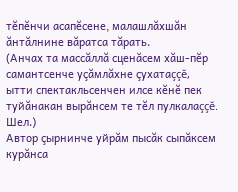тĕпĕнчи асапĕсене, малашлăхшăн ăнтăлнине вăратса тăрать.
(Анчах та массăллă сценăсем хăш-пĕр самантсенче уçăмлăхне çухатаççĕ, ытти спектакльсенчен илсе кĕнĕ пек туйăнакан вырăнсем те тĕл пулкалаççĕ. Шел.)
Автор çырнинче уйрăм пысăк сыпăксем курăнса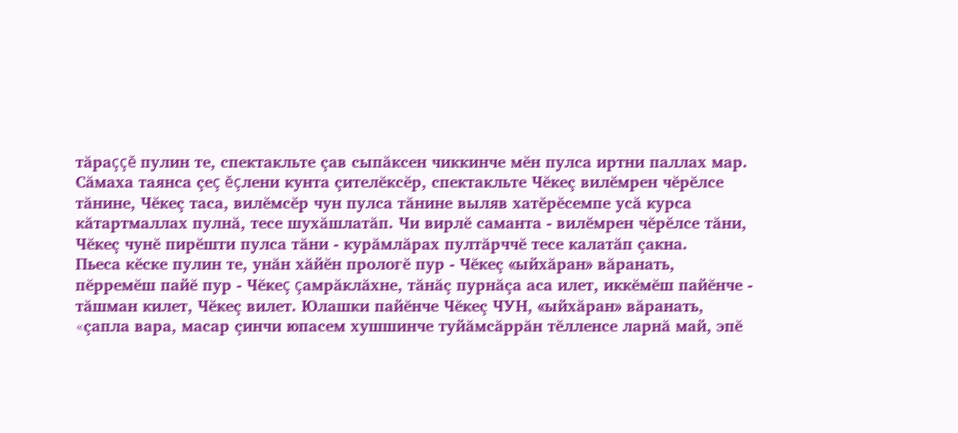тăраççĕ пулин те, спектакльте çав сыпăксен чиккинче мĕн пулса иртни паллах мар. Сăмаха таянса çеç ĕçлени кунта çителĕксĕр, спектакльте Чĕкеç вилĕмрен чĕрĕлсе тăнине, Чĕкеç таса, вилĕмсĕр чун пулса тăнине выляв хатĕрĕсемпе усă курса кăтартмаллах пулнă, тесе шухăшлатăп. Чи вирлĕ саманта - вилĕмрен чĕрĕлсе тăни, Чĕкеç чунĕ пирĕшти пулса тăни - курăмлăрах пултăрччĕ тесе калатăп çакна.
Пьеса кĕске пулин те, унăн хăйĕн прологĕ пур - Чĕкеç «ыйхăран» вăранать, пĕрремĕш пайĕ пур - Чĕкеç çамрăклăхне, тăнăç пурнăçа аса илет, иккĕмĕш пайĕнче - тăшман килет, Чĕкеç вилет. Юлашки пайĕнче Чĕкеç ЧУН, «ыйхăран» вăранать, «çапла вара, масар çинчи юпасем хушшинче туйăмсăррăн тĕлленсе ларнă май, эпĕ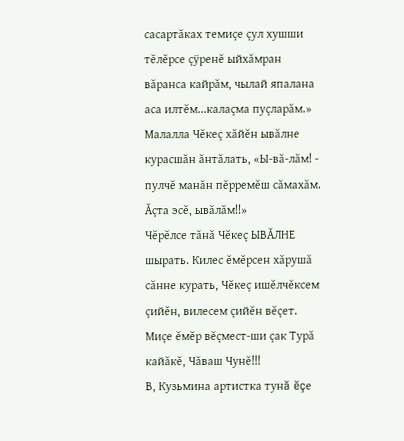сасартăках темиçе çул хушши тĕлĕрсе çÿренĕ ыйхăмран вăранса кайрăм, чылай япалана аса илтĕм...калаçма пуçларăм.» Малалла Чĕкеç хăйĕн ывăлне курасшăн ăнтăлать, «Ы-вă-лăм! - пулчĕ манăн пĕрремĕш сăмахăм. Ăçта эсĕ, ывăлăм!!»
Чĕрĕлсе тăнă Чĕкеç ЫВĂЛНЕ шырать. Килес ĕмĕрсен хăрушă сăнне курать, Чĕкеç ишĕлчĕксем çийĕн, вилесем çийĕн вĕçет. Миçе ĕмĕр вĕçмест-ши çак Турă кайăкĕ, Чăваш Чунĕ!!!
В, Кузьмина артистка тунă ĕçе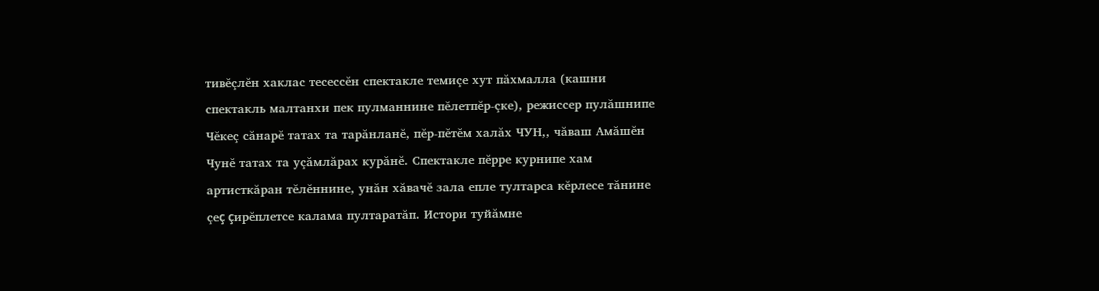тивĕçлĕн хаклас тесессĕн спектакле темиçе хут пăхмалла (кашни спектакль малтанхи пек пулманнине пĕлетпĕр-çке), режиссер пулăшнипе Чĕкеç сăнарĕ татах та тарăнланĕ, пĕр-пĕтĕм халăх ЧУН,, чăваш Амăшĕн Чунĕ татах та уçăмлăрах курăнĕ. Спектакле пĕрре курнипе хам артисткăран тĕлĕннине, унăн хăвачĕ зала епле тултарса кĕрлесе тăнине çеç çирĕплетсе калама пултаратăп. Истори туйăмне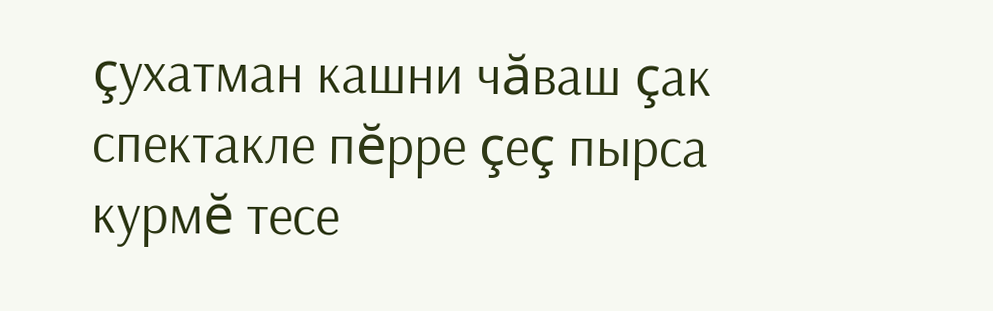çухатман кашни чăваш çак спектакле пĕрре çеç пырса курмĕ тесе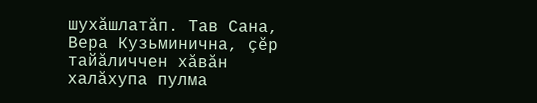шухăшлатăп. Тав Сана, Вера Кузьминична, çĕр тайăличчен хăвăн халăхупа пулма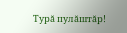Турă пулăштăр!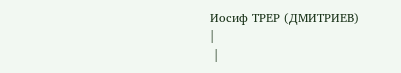Иосиф ТРЕР (ДМИТРИЕВ)
|
 |